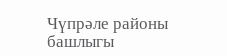Чүпрәле районы башлыгы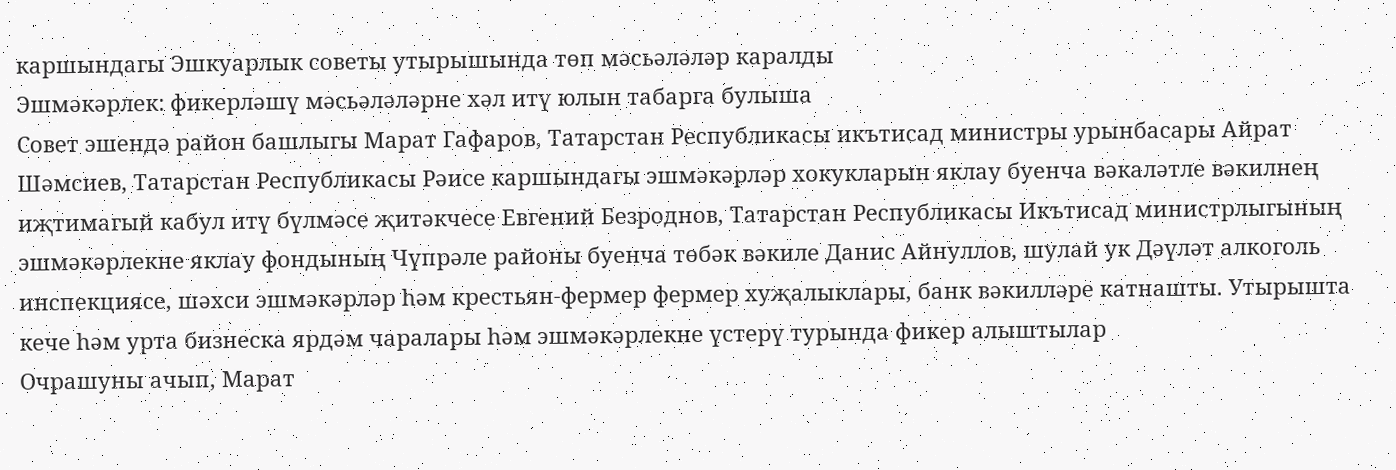каршындагы Эшкуарлык советы утырышында төп мәсьәләләр каралды
Эшмәкәрлек: фикерләшү мәсьәләләрне хәл итү юлын табарга булыша
Совет эшендә район башлыгы Марат Гафаров, Татарстан Республикасы икътисад министры урынбасары Айрат Шәмсиев, Татарстан Республикасы Рәисе каршындагы эшмәкәрләр хокукларын яклау буенча вәкаләтле вәкилнең иҗтимагый кабул итү бүлмәсе җитәкчесе Евгений Безроднов, Татарстан Республикасы Икътисад министрлыгының эшмәкәрлекне яклау фондының Чүпрәле районы буенча төбәк вәкиле Данис Айнуллов, шулай ук Дәүләт алкоголь инспекциясе, шәхси эшмәкәрләр һәм крестьян-фермер фермер хуҗалыклары, банк вәкилләре катнашты. Утырышта кече һәм урта бизнеска ярдәм чаралары һәм эшмәкәрлекне үстерү турында фикер алыштылар
Очрашуны ачып, Марат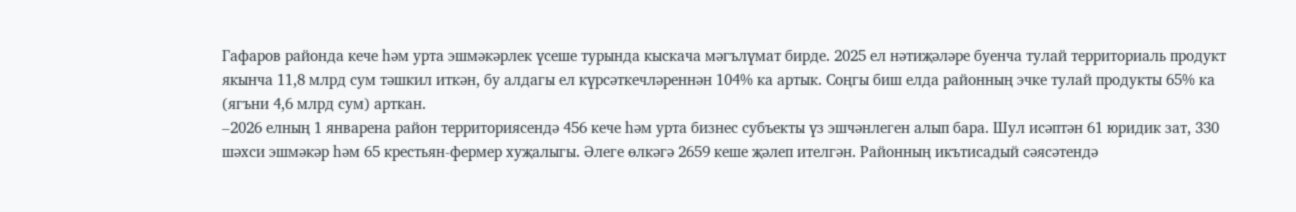Гафаров районда кече һәм урта эшмәкәрлек үсеше турында кыскача мәгълүмат бирде. 2025 ел нәтиҗәләре буенча тулай территориаль продукт якынча 11,8 млрд сум тәшкил иткән, бу алдагы ел күрсәткечләреннән 104% ка артык. Соңгы биш елда районның эчке тулай продукты 65% ка (ягъни 4,6 млрд сум) арткан.
–2026 елның 1 январена район территориясендә 456 кече һәм урта бизнес субъекты үз эшчәнлеген алып бара. Шул исәптән 61 юридик зат, 330 шәхси эшмәкәр һәм 65 крестьян-фермер хуҗалыгы. Әлеге өлкәгә 2659 кеше җәлеп ителгән. Районның икътисадый сәясәтендә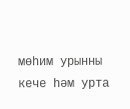мөһим урынны кече һәм урта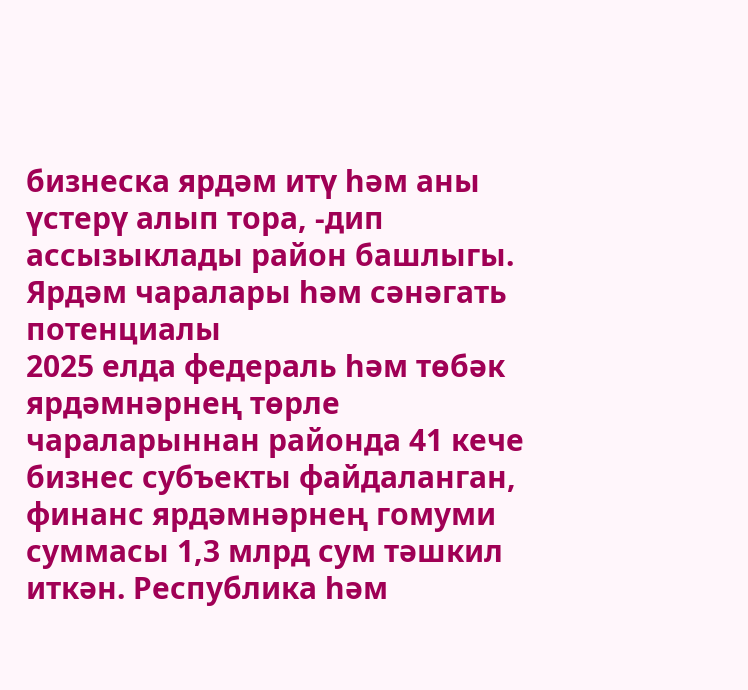бизнеска ярдәм итү һәм аны үстерү алып тора, -дип ассызыклады район башлыгы.
Ярдәм чаралары һәм сәнәгать потенциалы
2025 елда федераль һәм төбәк ярдәмнәрнең төрле чараларыннан районда 41 кече бизнес субъекты файдаланган, финанс ярдәмнәрнең гомуми суммасы 1,3 млрд сум тәшкил иткән. Республика һәм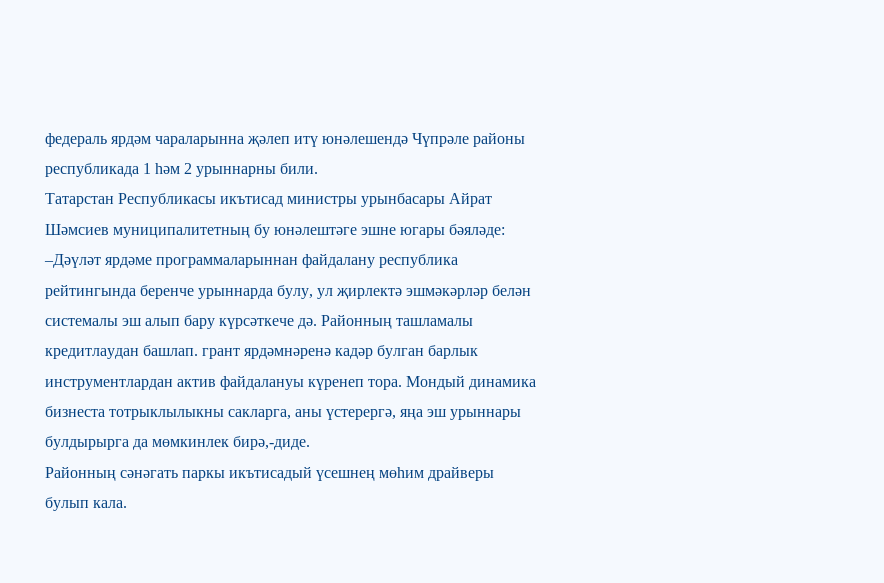федераль ярдәм чараларынна җәлеп итү юнәлешендә Чүпрәле районы республикада 1 һәм 2 урыннарны били.
Татарстан Республикасы икътисад министры урынбасары Айрат Шәмсиев муниципалитетның бу юнәлештәге эшне югары бәяләде:
–Дәүләт ярдәме программаларыннан файдалану республика рейтингында беренче урыннарда булу, ул җирлектә эшмәкәрләр белән системалы эш алып бару күрсәткече дә. Районның ташламалы кредитлаудан башлап. грант ярдәмнәренә кадәр булган барлык инструментлардан актив файдалануы күренеп тора. Мондый динамика бизнеста тотрыклылыкны сакларга, аны үстерергә, яңа эш урыннары булдырырга да мөмкинлек бирә,-диде.
Районның сәнәгать паркы икътисадый үсешнең мөһим драйверы булып кала.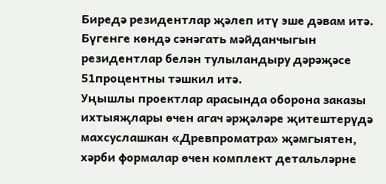Биредә резидентлар җәлеп итү эше дәвам итә. Бүгенге көндә сәнәгать мәйданчыгын резидентлар белән тулыландыру дәрәҗәсе 51процентны тәшкил итә.
Уңышлы проектлар арасында оборона заказы ихтыяҗлары өчен агач әрҗәләре җитештерүдә махсуслашкан «Древпроматра» җәмгыятен, хәрби формалар өчен комплект детальләрне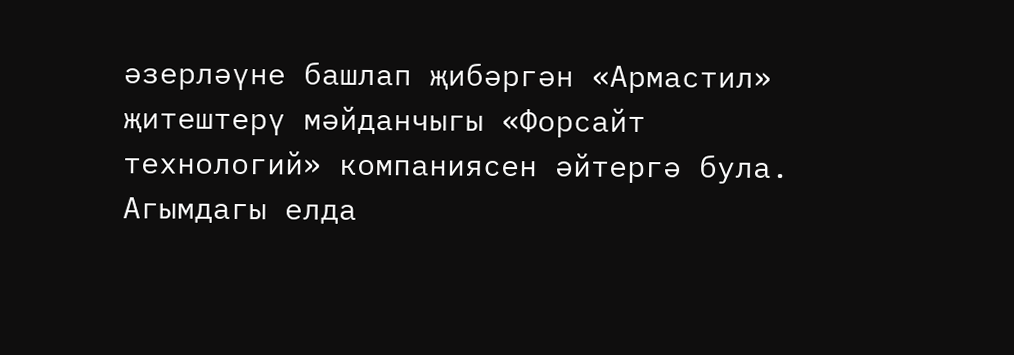әзерләүне башлап җибәргән «Армастил» җитештерү мәйданчыгы «Форсайт технологий» компаниясен әйтергә була.
Агымдагы елда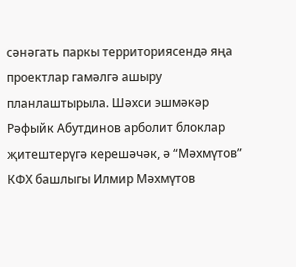сәнәгать паркы территориясендә яңа проектлар гамәлгә ашыру планлаштырыла. Шәхси эшмәкәр Рәфыйк Абутдинов арболит блоклар җитештерүгә керешәчәк, ә “Мәхмүтов” КФХ башлыгы Илмир Мәхмүтов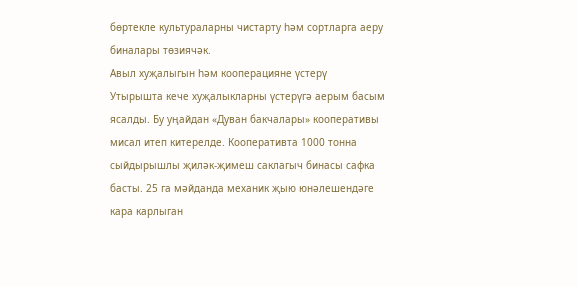бөртекле культураларны чистарту һәм сортларга аеру биналары төзиячәк.
Авыл хуҗалыгын һәм кооперацияне үстерү
Утырышта кече хуҗалыкларны үстерүгә аерым басым ясалды. Бу уңайдан «Дуван бакчалары» кооперативы мисал итеп китерелде. Кооперативта 1000 тонна сыйдырышлы җиләк-җимеш саклагыч бинасы сафка басты. 25 га мәйданда механик җыю юнәлешендәге кара карлыган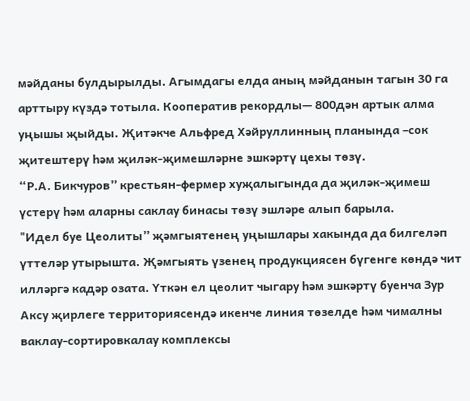мәйданы булдырылды. Агымдагы елда аның мәйданын тагын 30 га арттыру күздә тотыла. Кооператив рекордлы— 800дән артык алма уңышы җыйды. Җитәкче Альфред Хәйруллинның планында –сок җитештерү һәм җиләк-җимешләрне эшкәртү цехы төзү.
“Р.А. Бикчуров” крестьян-фермер хуҗалыгында да җиләк-җимеш үстерү һәм аларны саклау бинасы төзү эшләре алып барыла.
"Идел буе Цеолиты” җәмгыятенең уңышлары хакында да билгеләп үттеләр утырышта. Җәмгыять үзенең продукциясен бүгенге көндә чит илләргә кадәр озата. Үткән ел цеолит чыгару һәм эшкәртү буенча Зур Аксу җирлеге территориясендә икенче линия төзелде һәм чималны ваклау-сортировкалау комплексы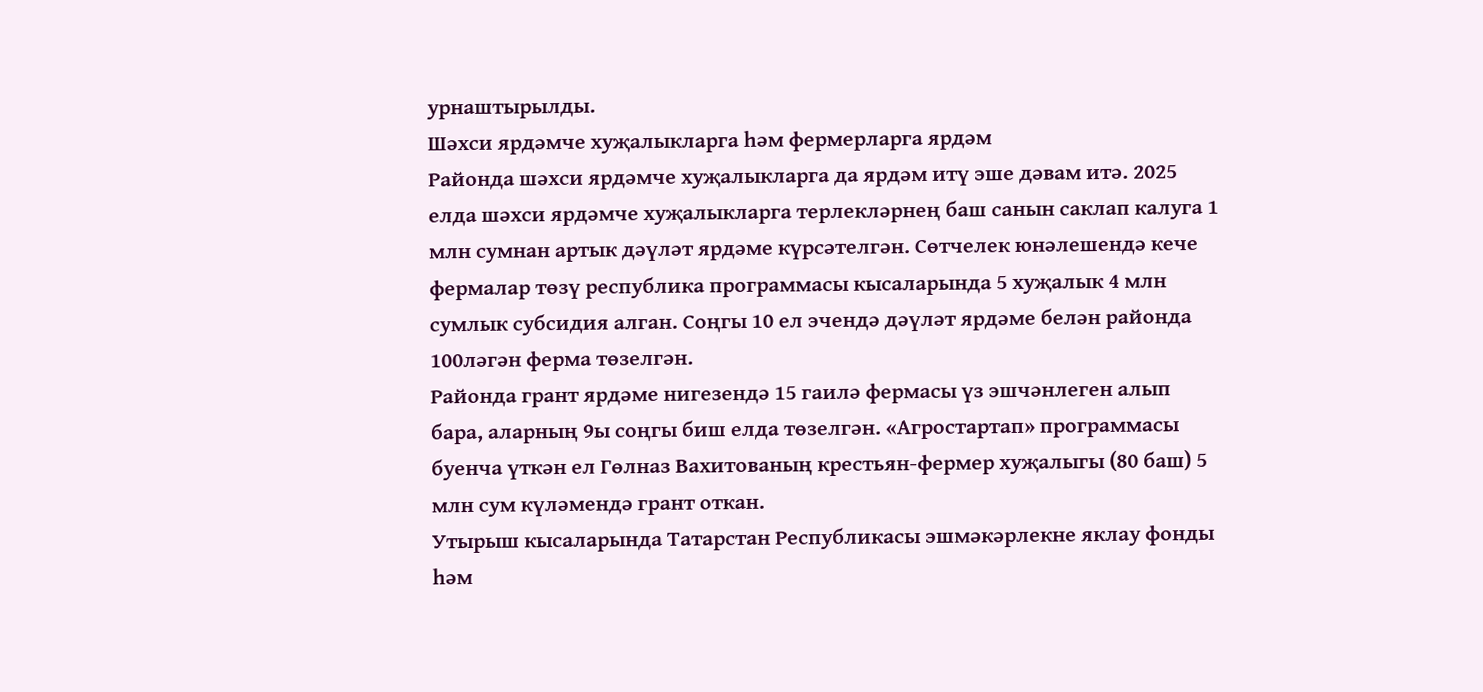урнаштырылды.
Шәхси ярдәмче хуҗалыкларга һәм фермерларга ярдәм
Районда шәхси ярдәмче хуҗалыкларга да ярдәм итү эше дәвам итә. 2025 елда шәхси ярдәмче хуҗалыкларга терлекләрнең баш санын саклап калуга 1 млн сумнан артык дәүләт ярдәме күрсәтелгән. Сөтчелек юнәлешендә кече фермалар төзү республика программасы кысаларында 5 хуҗалык 4 млн сумлык субсидия алган. Соңгы 10 ел эчендә дәүләт ярдәме белән районда 100ләгән ферма төзелгән.
Районда грант ярдәме нигезендә 15 гаилә фермасы үз эшчәнлеген алып бара, аларның 9ы соңгы биш елда төзелгән. «Агростартап» программасы буенча үткән ел Гөлназ Вахитованың крестьян-фермер хуҗалыгы (80 баш) 5 млн сум күләмендә грант откан.
Утырыш кысаларында Татарстан Республикасы эшмәкәрлекне яклау фонды һәм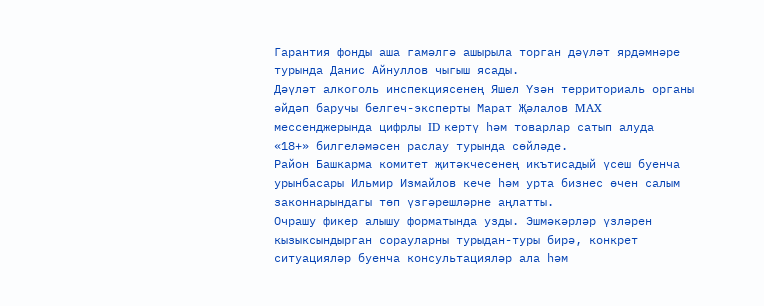Гарантия фонды аша гамәлгә ашырыла торган дәүләт ярдәмнәре турында Данис Айнуллов чыгыш ясады.
Дәүләт алкоголь инспекциясенең Яшел Үзән территориаль органы әйдәп баручы белгеч-эксперты Марат Җәлалов MAX мессенджерында цифрлы ID кертү һәм товарлар сатып алуда «18+» билгеләмәсен раслау турында сөйләде.
Район Башкарма комитет җитәкчесенең икътисадый үсеш буенча урынбасары Ильмир Измайлов кече һәм урта бизнес өчен салым законнарындагы төп үзгәрешләрне аңлатты.
Очрашу фикер алышу форматында узды. Эшмәкәрләр үзләрен кызыксындырган сорауларны турыдан-туры бирә, конкрет ситуацияләр буенча консультацияләр ала һәм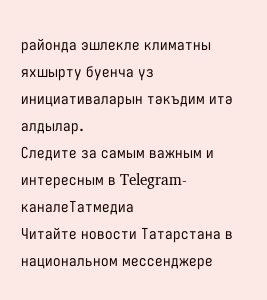районда эшлекле климатны яхшырту буенча үз инициативаларын тәкъдим итә алдылар.
Следите за самым важным и интересным в Telegram-каналеТатмедиа
Читайте новости Татарстана в национальном мессенджере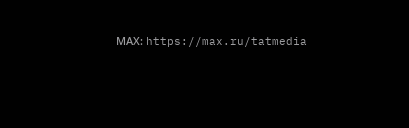MАХ: https://max.ru/tatmedia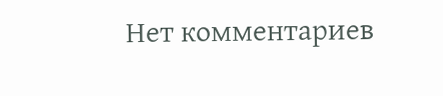Нет комментариев